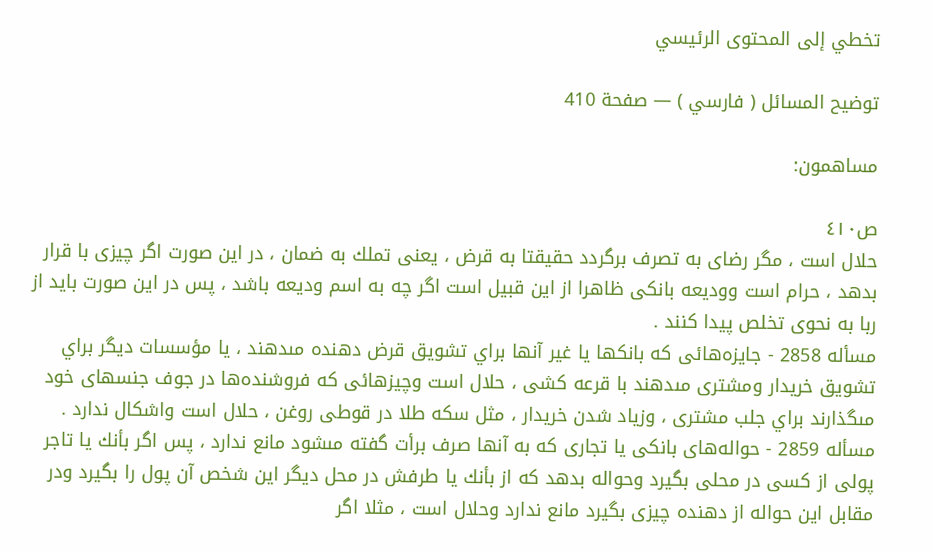تخطي إلى المحتوى الرئيسي

توضيح المسائل ( فارسي ) — صفحة 410

مساهمون:

ص٤١٠
حلال است ، مگر رضاى به تصرف برگردد حقيقتا به قرض ، يعنى تملك به ضمان ، در اين صورت اگر چيزى با قرار بدهد ، حرام است ووديعه بانكى ظاهرا از اين قبيل است اگر چه به اسم وديعه باشد ، پس در اين صورت بايد از ربا به نحوى تخلص پيدا كنند .
مسأله 2858 - جايزه‌هائى كه بانكها يا غير آنها براي تشويق قرض دهنده مىدهند ، يا مؤسسات ديگر براي تشويق خريدار ومشترى مىدهند با قرعه كشى ، حلال است وچيزهائى كه فروشنده‌ها در جوف جنسهاى خود مىگذارند براي جلب مشترى ، وزياد شدن خريدار ، مثل سكه طلا در قوطى روغن ، حلال است واشكال ندارد .
مسأله 2859 - حواله‌هاى بانكى يا تجارى كه به آنها صرف برأت گفته مىشود مانع ندارد ، پس اگر بأنك يا تاجر پولى از كسى در محلى بگيرد وحواله بدهد كه از بأنك يا طرفش در محل ديگر اين شخص آن پول را بگيرد ودر مقابل اين حواله از دهنده چيزى بگيرد مانع ندارد وحلال است ، مثلا اگر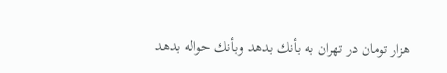هزار تومان در تهران به بأنك بدهد وبأنك حواله بدهد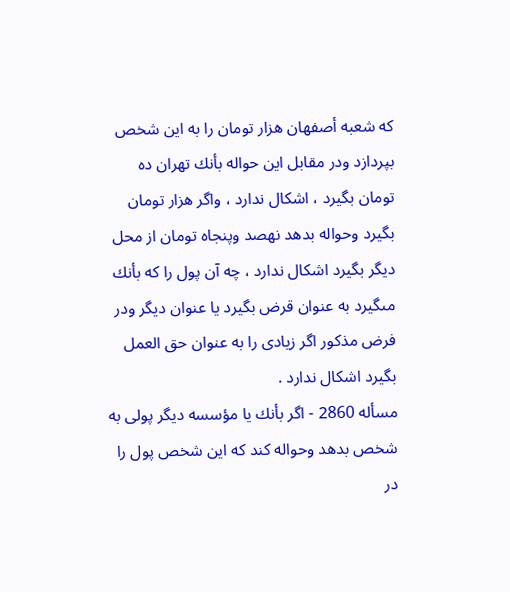كه شعبه أصفهان هزار تومان را به اين شخص بپردازد ودر مقابل اين حواله بأنك تهران ده تومان بگيرد ، اشكال ندارد ، واگر هزار تومان بگيرد وحواله بدهد نهصد وپنجاه تومان از محل ديگر بگيرد اشكال ندارد ، چه آن پول را كه بأنك مىگيرد به عنوان قرض بگيرد يا عنوان ديگر ودر فرض مذكور اگر زيادى را به عنوان حق العمل بگيرد اشكال ندارد .
مسأله 2860 - اگر بأنك يا مؤسسه ديگر پولى به شخص بدهد وحواله كند كه اين شخص پول را در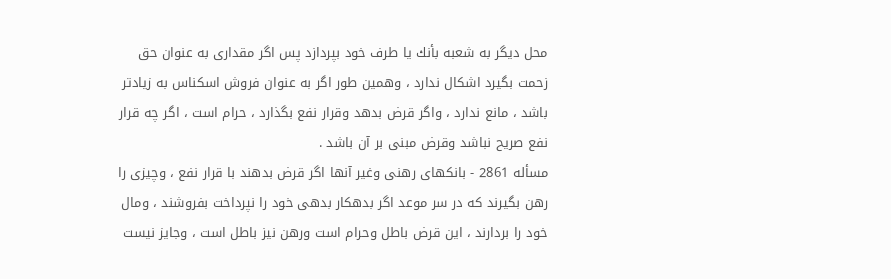محل ديگر به شعبه بأنك يا طرف خود بپردازد پس اگر مقدارى به عنوان حق زحمت بگيرد اشكال ندارد ، وهمين طور اگر به عنوان فروش اسكناس به زيادتر باشد ، مانع ندارد ، واگر قرض بدهد وقرار نفع بگذارد ، حرام است ، اگر چه قرار نفع صريح نباشد وقرض مبنى بر آن باشد .
مسأله 2861 - بانكهاى رهنى وغير آنها اگر قرض بدهند با قرار نفع ، وچيزى را رهن بگيرند كه در سر موعد اگر بدهكار بدهى خود را نپرداخت بفروشند ، ومال خود را بردارند ، اين قرض باطل وحرام است ورهن نيز باطل است ، وجايز نيست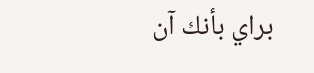براي بأنك آن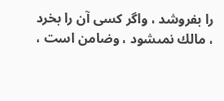را بفروشد ، واگر كسى آن را بخرد ، مالك نمىشود ، وضامن است ،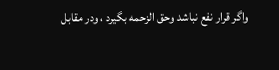واگر قرار نفع نباشد وحق الزحمه بگيرد ، ودر مقابل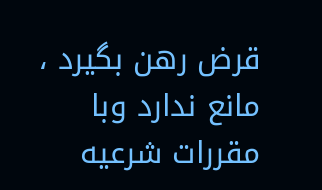قرض رهن بگيرد ، مانع ندارد وبا مقررات شرعيه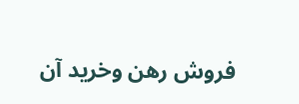فروش رهن وخريد آن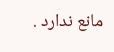مانع ندارد .